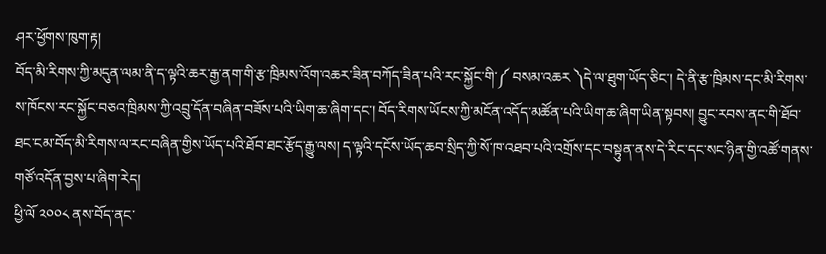ཤར་ཕྱོགས་ཁུག་རྟ།
བོད་མི་རིགས་ཀྱི་མདུན་ལམ་ནི་ད་ལྟའི་ཆར་རྒྱ་ནག་གི་རྩ་ཁྲིམས་འོག་འཆར་ཟིན་བཀོད་ཟིན་པའི་རང་སྐྱོང་གི་༼ བསམ་འཆར ༽དེ་ལ་ཐུག་ཡོད་ཅིང་། དེ་ནི་རྩ་ཁྲིམས་དང་མི་རིགས་ས་ཁོངས་རང་སྐྱོང་བཅའ་ཁྲིམས་ཀྱི་འབྲུ་དོན་བཞིན་བཟོས་པའི་ཡིག་ཆ་ཞིག་དང་། བོད་རིགས་ཡོངས་ཀྱི་མངོན་འདོད་མཚོན་པའི་ཡིག་ཆ་ཞིག་ཡིན་སྟབས། བྱུང་རབས་ནང་གི་ཐོབ་ཐང་ངམ་བོད་མི་རིགས་ལ་རང་བཞིན་གྱིས་ཡོད་པའི་ཐོབ་ཐང་རྩོད་རྒྱུ་ལས། ད་ལྟའི་དངོས་ཡོད་ཆབ་སྲིད་ཀྱི་སོ་ཁ་འཐབ་པའི་འགྲོས་དང་བསྟུན་ནས་དེ་རིང་དང་སང་ཉིན་གྱི་འཚོ་གནས་གཙོ་འདོན་བྱས་པ་ཞིག་རེད།
ཕྱི་ལོ ༢༠༠༨ ནས་བོད་ནང་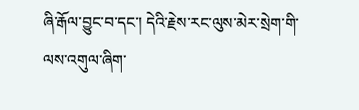ཞི་རྒོལ་བྱུང་བ་དང་། དེའི་རྗེས་རང་ལུས་མེར་སྲེག་གི་ལས་འགུལ་ཞིག་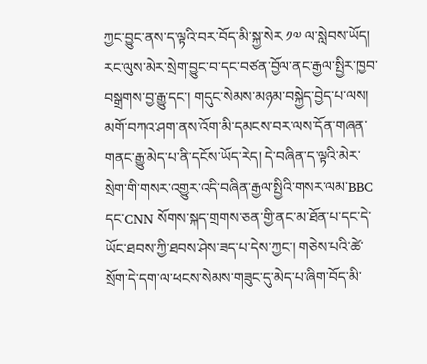ཀྱང་བྱུང་ནས་ད་ལྟའི་བར་བོད་མི་སྐྱ་སེར ༡༧ ལ་སླེབས་ཡོད། རང་ལུས་མེར་སྲེག་བྱུང་བ་དང་བཙན་བྱོལ་ནང་རྒྱལ་སྤྱིར་ཁྱབ་བསྒྲགས་བྱ་རྒྱུ་དང་། གདུང་སེམས་མཉམ་བསྐྱེད་བྱེད་པ་ལས། མགོ་བཀའ་ཤག་ནས་འོག་མི་དམངས་བར་ལས་དོན་གཞན་གནང་རྒྱུ་མེད་པ་ནི་དངོས་ཡོད་རེད། དེ་བཞིན་ད་ལྟའི་མེར་སྲེག་གི་གསར་འགྱུར་འདི་བཞིན་རྒྱལ་སྤྱིའི་གསར་ལམ་BBC དང་CNN སོགས་སྐད་གྲགས་ཅན་གྱི་ནང་མ་ཐོན་པ་དང་དེ་ཡོང་ཐབས་ཀྱི་ཐབས་ཤེས་ཟད་པ་དེས་ཀྱང་། གཅེས་པའི་ཚེ་སྲོག་དེ་དག་ལ་ཕངས་སེམས་གཟུང་དུ་མེད་པ་ཞིག་བོད་མི་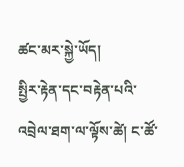ཚང་མར་སྐྱེ་ཡོད།
སྤྱིར་རྟེན་དང་བརྟེན་པའི་འབྲེལ་ཐག་ལ་ལྟོས་ཚེ། ང་ཚོ་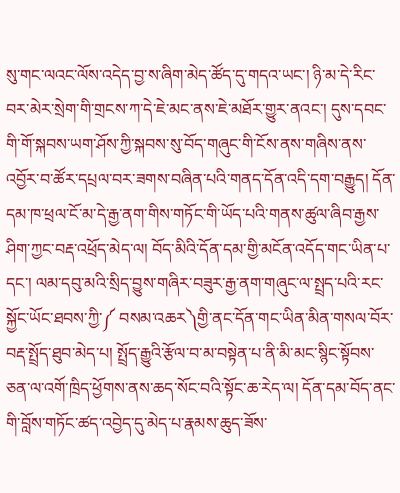སུ་གང་ལའང་ལོས་འདེད་བྱ་ས་ཞིག་མེད་ཚོད་དུ་གདའ་ཡང་། ཉི་མ་དེ་རིང་བར་མེར་སྲེག་གི་གྲངས་ཀ་དེ་ཇེ་མང་ནས་ཇེ་མཐོར་གྱུར་ནའང་། དུས་དབང་གི་གོ་སྐབས་ཡག་ཤོས་ཀྱི་སྐབས་སུ་བོད་གཞུང་གི་ངོས་ནས་གཞིས་ནས་འབྱོར་བ་ཚོར་དཔྲལ་བར་ཟགས་བཞིན་པའི་གནད་དོན་འདི་དག་བརྒྱུད། དོན་དམ་ཁ་ཕྲལ་ངོ་མ་དེ་རྒྱ་ནག་གིས་གཏོང་གི་ཡོད་པའི་གནས་ཚུལ་ཞིབ་རྒྱས་ཤིག་ཀྱང་བརྡ་འཕྲོད་མེད་ལ། བོད་མིའི་དོན་དམ་གྱི་མངོན་འདོད་གང་ཡིན་པ་དང་། ལམ་དབུ་མའི་སྲིད་བྱུས་གཞིར་བཟུར་རྒྱ་ནག་གཞུང་ལ་སྤྲད་པའི་རང་སྐྱོང་ཡོང་ཐབས་ཀྱི་༼ བསམ་འཆར༽གྱི་ནང་དོན་གང་ཡིན་མིན་གསལ་བོར་བརྡ་སྤྲོད་ཐུབ་མེད་པ། སྤྲོད་རྒྱུའི་རྩོལ་བ་མ་བསྟེན་པ་ནི་མི་མང་སྙིང་སྟོབས་ཅན་ལ་འགོ་ཁྲིད་ཕྱོགས་ནས་ཆད་སོང་བའི་སྟོང་ཆ་རེད་ལ། དོན་དམ་བོད་ནང་གི་བློས་གཏོང་ཚད་འབྱེད་དུ་མེད་པ་རྣམས་ཆུད་ཟོས་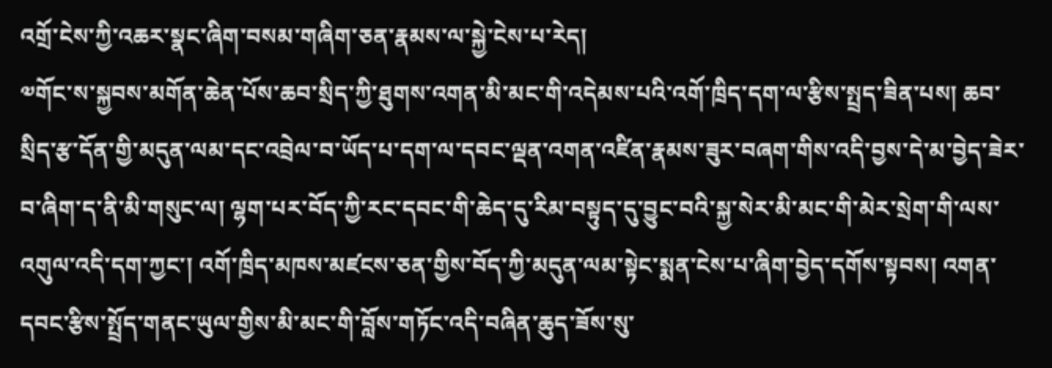འགྲོ་ངེས་ཀྱི་འཆར་སྣང་ཞིག་བསམ་གཞིག་ཅན་རྣམས་ལ་སྐྱེ་ངེས་པ་རེད།
༧གོང་ས་སྐྱབས་མགོན་ཆེན་པོས་ཆབ་སྲིད་ཀྱི་ཐུགས་འགན་མི་མང་གི་འདེམས་པའི་འགོ་ཁྲིད་དག་ལ་རྩིས་སྤྲད་ཟིན་པས། ཆབ་སྲིད་རྩ་དོན་གྱི་མདུན་ལམ་དང་འབྲེལ་བ་ཡོད་པ་དག་ལ་དབང་ལྡན་འགན་འཛིན་རྣམས་ཟུར་བཞག་གིས་འདི་བྱས་དེ་མ་བྱེད་ཟེར་བ་ཞིག་ད་ནི་མི་གསུང་ལ། ལྷག་པར་བོད་ཀྱི་རང་དབང་གི་ཆེད་དུ་རིམ་བསྟུད་དུ་བྱུང་བའི་སྐྱ་སེར་མི་མང་གི་མེར་སྲེག་གི་ལས་འགུལ་འདི་དག་ཀྱང་། འགོ་ཁྲིད་མཁས་མཛངས་ཅན་གྱིས་བོད་ཀྱི་མདུན་ལམ་སྟེང་སྨན་ངེས་པ་ཞིག་བྱེད་དགོས་སྟབས། འགན་དབང་རྩིས་སྤྲོད་གནང་ཡུལ་གྱིས་མི་མང་གི་བློས་གཏོང་འདི་བཞིན་ཆུད་ཟོས་སུ་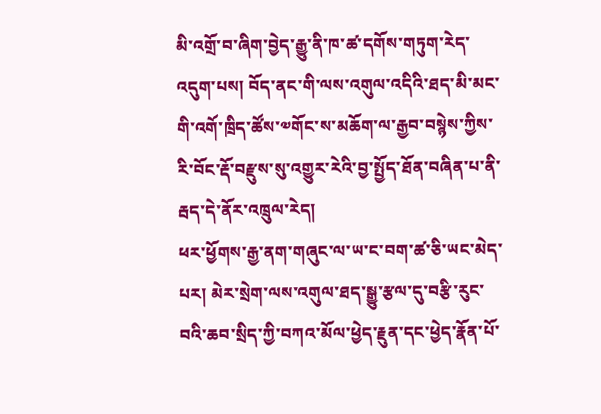མི་འགྲོ་བ་ཞིག་བྱེད་རྒྱུ་ནི་ཁ་ཚ་དགོས་གཏུག་རེད་འདུག་པས། བོད་ནང་གི་ལས་འགུལ་འདིའི་ཐད་མི་མང་གི་འགོ་ཁྲིད་ཚོས་༧གོང་ས་མཆོག་ལ་རྒྱབ་བསྙེས་ཀྱིས་རི་བོང་རྡོ་བརྫུས་སུ་འགྱུར་རེའི་བྱ་སྤྱོད་ཐོན་བཞིན་པ་ནི་རྦད་དེ་ནོར་འཁྲུལ་རེད།
ཕར་ཕྱོགས་རྒྱ་ནག་གཞུང་ལ་ཡ་ང་བག་ཚ་ཅི་ཡང་མེད་པར། མེར་སྲེག་ལས་འགུལ་ཐད་སྒྱུ་རྩལ་དུ་བརྩི་རུང་བའི་ཆབ་སྲིད་ཀྱི་བཀའ་མོལ་ཕྱེད་རྗུན་དང་ཕྱེད་རྣོན་པོ་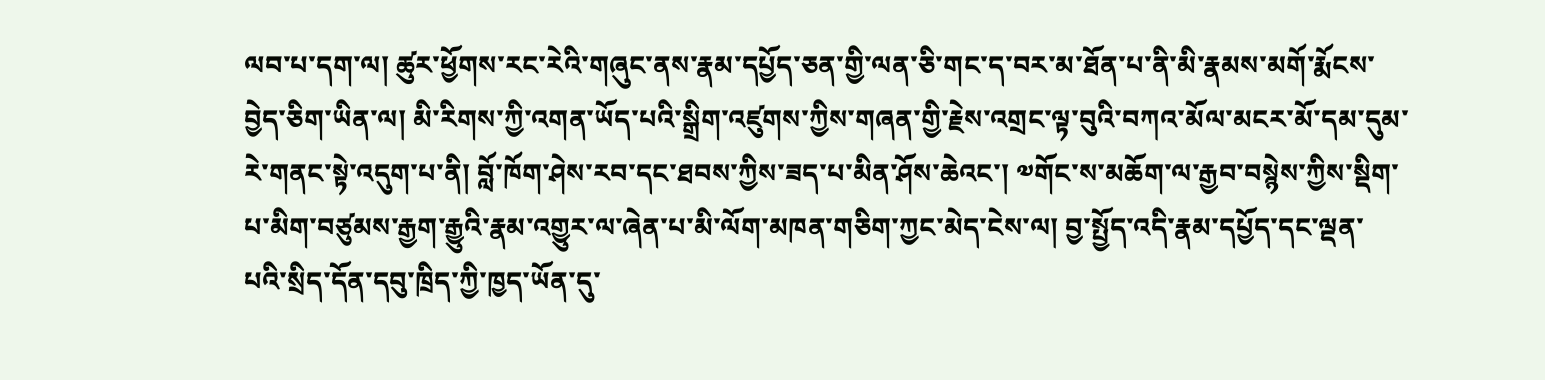ལབ་པ་དག་ལ། ཚུར་ཕྱོགས་རང་རེའི་གཞུང་ནས་རྣམ་དཔྱོད་ཅན་གྱི་ལན་ཅི་གང་ད་བར་མ་ཐོན་པ་ནི་མི་རྣམས་མགོ་རྨོངས་བྱེད་ཅིག་ཡིན་ལ། མི་རིགས་ཀྱི་འགན་ཡོད་པའི་སྒྲིག་འཛུགས་ཀྱིས་གཞན་གྱི་རྗེས་འགྲང་ལྟ་བུའི་བཀའ་མོལ་མངར་མོ་དམ་དུམ་རེ་གནང་སྟེ་འདུག་པ་ནི། བློ་ཁོག་ཤེས་རབ་དང་ཐབས་ཀྱིས་ཟད་པ་མིན་ཤོས་ཆེའང་། ༧གོང་ས་མཆོག་ལ་རྒྱབ་བསྙེས་ཀྱིས་སྡིག་པ་མིག་བཙུམས་རྒྱག་རྒྱུའི་རྣམ་འགྱུར་ལ་ཞེན་པ་མི་ལོག་མཁན་གཅིག་ཀྱང་མེད་ངེས་ལ། བྱ་སྤྱོད་འདི་རྣམ་དཔྱོད་དང་ལྡན་པའི་སྲིད་དོན་དབུ་ཁྲིད་ཀྱི་ཁྱད་ཡོན་དུ་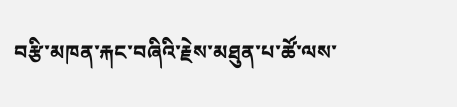བརྩི་མཁན་རྐང་བཞིའི་རྗེས་མཐུན་པ་ཚོ་ལས་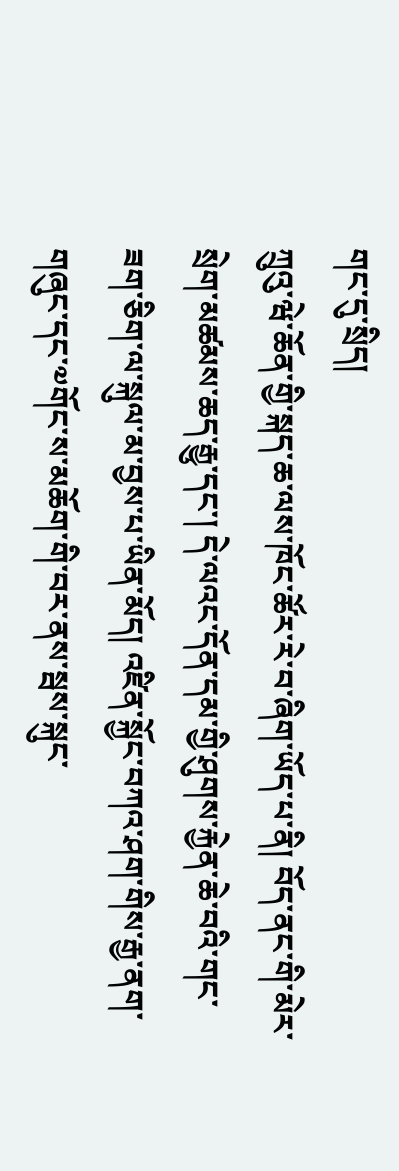གང་དུ་སྲིད།
ཀྲུའུ་ཝེ་ཆོན་གྱི་སྐད་ཆ་ལས་ཁོང་ཚོར་རེ་བ་ཞིག་ཡོད་པ་ནི། བོད་ནང་གི་མེར་སྲེག་མཚམས་ཆད་རྒྱུ་དང་། དེ་ལའང་དོན་དམ་གྱི་ཤུགས་རྐྱེན་ཆེ་བའི་གང་ཟག་ཅིག་ལ་སྐུལ་མ་བྱས་པ་ཡིན་མོད། འཛིན་སྐྱོང་བཀའ་ཤག་གིས་རྒྱ་ནག་གཞུང་དང་༧གོང་ས་མཆོག་གི་བར་ནས་སྦས་སྐུང་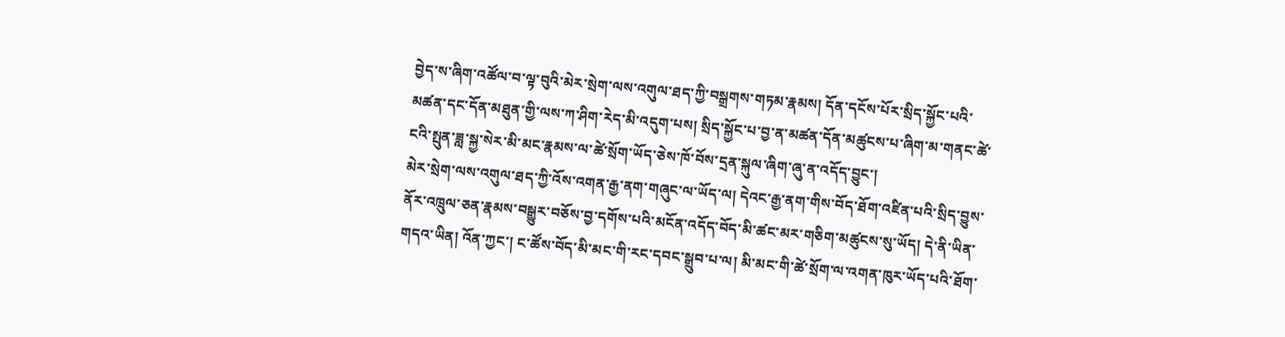བྱེད་ས་ཞིག་འཚོལ་བ་ལྟ་བུའི་མེར་སྲེག་ལས་འགུལ་ཐད་ཀྱི་བསྒྲགས་གཏམ་རྣམས། དོན་དངོས་པོར་སྲིད་སྐྱོང་པའི་མཚན་དང་དོན་མཐུན་གྱི་ལས་ཀ་ཤིག་རེད་མི་འདུག་པས། སྲིད་སྐྱོང་པ་བྱ་ན་མཚན་དོན་མཚུངས་པ་ཞིག་མ་གནང་ཚེ་ངའི་སྤུན་ཟླ་སྐྱ་སེར་མི་མང་རྣམས་ལ་ཚེ་སྲོག་ཡོད་ཅེས་ཁོ་བོས་དྲན་སྐུལ་ཞིག་ཞུ་ན་འདོད་བྱུང་།
མེར་སྲེག་ལས་འགུལ་ཐད་ཀྱི་འོས་འགན་རྒྱ་ནག་གཞུང་ལ་ཡོད་ལ། དེའང་རྒྱ་ནག་གིས་བོད་ཐོག་འཛིན་པའི་སྲིད་བྱུས་ནོར་འཁྲུལ་ཅན་རྣམས་བསྒྱུར་བཅོས་བྱ་དགོས་པའི་མངོན་འདོད་བོད་མི་ཚང་མར་གཅིག་མཚུངས་སུ་ཡོད། དེ་ནི་ཡིན་གདའ་ཡིན། འོན་ཀྱང་། ང་ཚོས་བོད་མི་མང་གི་རང་དབང་སྒྲུབ་པ་ལ། མི་མང་གི་ཚེ་སྲོག་ལ་འགན་ཁུར་ཡོད་པའི་ཐོག་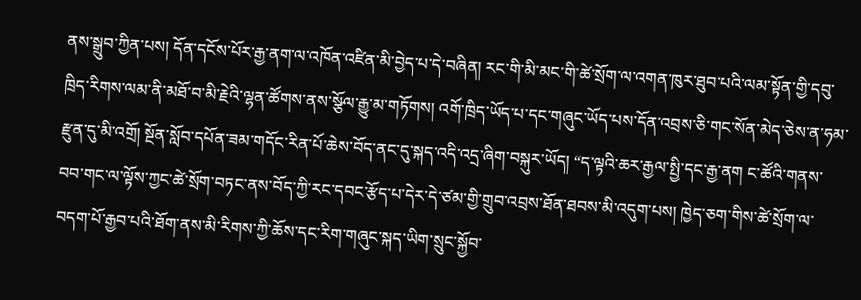ནས་སྒྲུབ་ཀྱིན་པས། དོན་དངོས་པོར་རྒྱ་ནག་ལ་འཁོན་འཛིན་མི་བྱེད་པ་དེ་བཞིན། རང་གི་མི་མང་གི་ཚེ་སྲོག་ལ་འགན་ཁུར་ཐུབ་པའི་ལམ་སྟོན་གྱི་དབུ་ཁྲིད་རིགས་ལམ་ནི་མཐོ་བ་མི་རྗེའི་ལྷན་ཚོགས་ནས་སྩོལ་རྒྱུ་མ་གཏོགས། འགོ་ཁྲིད་ཡོད་པ་དང་གཞུང་ཡོད་པས་དོན་འབྲས་ཅི་གང་སོན་མེད་ཅེས་ན་ཧམ་རྫུན་དུ་མི་འགྲོ། སྔོན་སློབ་དཔོན་ཟམ་གདོང་རིན་པོ་ཆེས་བོད་ནང་དུ་སྐད་འདི་འདྲ་ཞིག་བསྐུར་ཡོད། “ད་ལྟའི་ཆར་རྒྱལ་སྤྱི་དང་རྒྱ་ནག ང་ཚོའི་གནས་བབ་གང་ལ་ལྟོས་ཀྱང་ཚེ་སྲོག་བཏང་ནས་བོད་ཀྱི་རང་དབང་རྩོད་པ་དེར་དེ་ཙམ་གྱི་གྲུབ་འབྲས་ཐོན་ཐབས་མི་འདུག་པས། ཁྱེད་ཅག་གིས་ཚེ་སྲོག་ལ་བདག་པོ་རྒྱབ་པའི་ཐོག་ནས་མི་རིགས་ཀྱི་ཆོས་དང་རིག་གཞུང་སྐད་ཡིག་སྲུང་སྐྱོབ་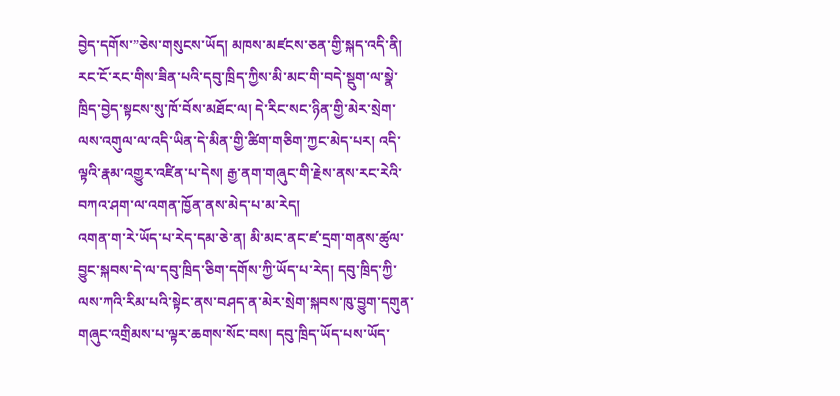བྱེད་དགོས་”ཅེས་གསུངས་ཡོད། མཁས་མཛངས་ཅན་གྱི་སྐད་འདི་ནི། རང་ངོ་རང་གིས་ཟིན་པའི་དབུ་ཁྲིད་ཀྱིས་མི་མང་གི་བདེ་སྡུག་ལ་སྣེ་ཁྲིད་བྱེད་སྟངས་སུ་ཁོ་བོས་མཐོང་ལ། དེ་རིང་སང་ཉིན་གྱི་མེར་སྲེག་ལས་འགུལ་ལ་འདི་ཡིན་དེ་མིན་གྱི་ཚིག་གཅིག་ཀྱང་མེད་པར། འདི་ལྟའི་རྣམ་འགྱུར་འཛིན་པ་དེས། རྒྱ་ནག་གཞུང་གི་རྗེས་ནས་རང་རེའི་བཀའ་ཤག་ལ་འགན་ཁྱོན་ནས་མེད་པ་མ་རེད།
འགན་ག་རེ་ཡོད་པ་རེད་དམ་ཅེ་ན། མི་མང་ནང་ཛ་དྲག་གནས་ཚུལ་བྱུང་སྐབས་དེ་ལ་དབུ་ཁྲིད་ཅིག་དགོས་ཀྱི་ཡོད་པ་རེད། དབུ་ཁྲིད་ཀྱི་ལས་ཀའི་རིམ་པའི་སྟེང་ནས་བཤད་ན་མེར་སྲེག་སྐབས་ཁུ་བྱུག་དགུན་གཞུང་འགྲིམས་པ་ལྟར་ཆགས་སོང་བས། དབུ་ཁྲིད་ཡོད་པས་ཡོད་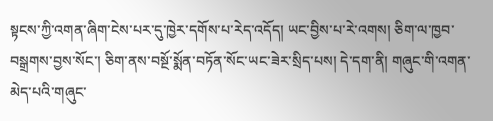སྟངས་ཀྱི་འགན་ཞིག་ངེས་པར་དུ་ཁྱེར་དགོས་པ་རེད་འདོད། ཡང་བྱིས་པ་རེ་འགས། ཅིག་ལ་ཁྱབ་བསྒྲགས་བྱས་སོང་། ཅིག་ནས་བསྔོ་སྨོན་བཏོན་སོང་ཡང་ཟེར་སྲིད་པས། དེ་དག་ནི། གཞུང་གི་འགན་མེད་པའི་གཞུང་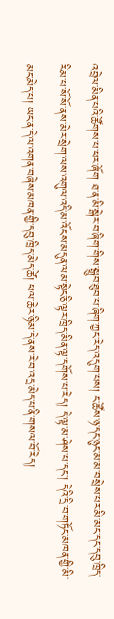འབྲེལ་མིན་པའི་ཚོགས་པ་ཕར་ཞོག ཐ་ན་མི་སྒེར་བ་ཞིག་གིས་སྒྲུབ་ཐུབ་པ་ཞིག་ཀྱང་རེད་འདུག་པས། ང་ཚོས་ཉ་དང་ཉུང་མ་མ་བསྲེས་པར་མི་མང་དང་དབུ་ཁྲིད་རིམ་པ་སོ་སོ་ནས་མེར་སྲེག་ལས་འགུལ་འདི་མ་འོངས་མདུན་ལམ་སྟེང་ཅི་ལྟར་ཁྲིད་མིན་ལྟ་དགོས་པ་རེད། དེ་ལྟ་མ་ཤེས་པ་དང་། དེའི་དྲི་བ་གཏོང་མཁན་གྱི་མི་མང་མེད་པ། ཡང་ན་དེ་ལ་འགན་བཞེས་མཁན་གྱི་དབུ་ཁྲིད་མེད་ཚེ། ཕལ་ཆེར་ཉི་མ་དེ་ནས་རེ་བ་འདྲ་མེད་པ་ནི་གསལ་བོ་རེད།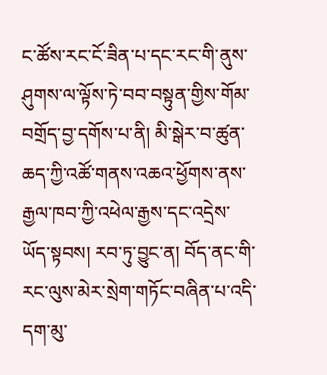ང་ཚོས་རང་ངོ་ཟིན་པ་དང་རང་གི་ནུས་ཤུགས་ལ་ལྟོས་ཏེ་བབ་བསྟུན་གྱིས་གོམ་བགྲོད་བྱ་དགོས་པ་ནི། མི་སྒེར་བ་ཚུན་ཆད་ཀྱི་འཚོ་གནས་འཆའ་ཕྱོགས་ནས་རྒྱལ་ཁབ་ཀྱི་འཕེལ་རྒྱས་དང་འདྲེས་ཡོད་སྟབས། རབ་ཏུ་བྱུང་ན། བོད་ནང་གི་རང་ལུས་མེར་སྲེག་གཏོང་བཞིན་པ་འདི་དག་མུ་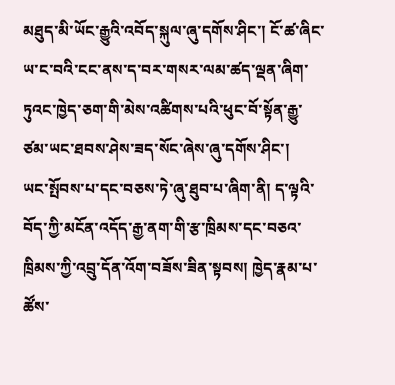མཐུད་མི་ཡོང་རྒྱུའི་འབོད་སྐུལ་ཞུ་དགོས་ཤིང་། ངོ་ཚ་ཞིང་ཡ་ང་བའི་ངང་ནས་ད་བར་གསར་ལམ་ཚད་ལྡན་ཞིག་ཏུའང་ཁྱེད་ཅག་གི་མེས་འཚིགས་པའི་ཕུང་བོ་སྟོན་རྒྱུ་ཙམ་ཡང་ཐབས་ཤེས་ཟད་སོང་ཞེས་ཞུ་དགོས་ཤིང་།
ཡང་སྤོབས་པ་དང་བཅས་ཏེ་ཞུ་ཐུབ་པ་ཞིག་ནི། ད་ལྟའི་བོད་ཀྱི་མངོན་འདོད་རྒྱ་ནག་གི་རྩ་ཁྲིམས་དང་བཅའ་ཁྲིམས་ཀྱི་འབྲུ་དོན་འོག་བཟོས་ཟིན་སྟབས། ཁྱེད་རྣམ་པ་ཚོས་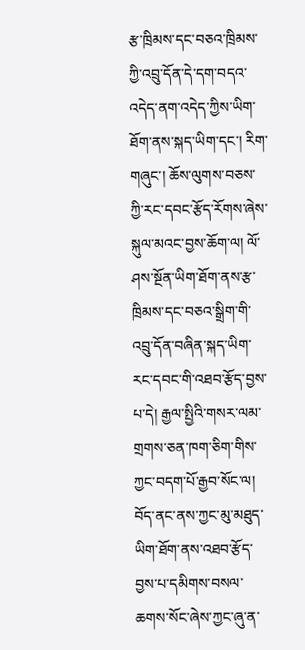རྩ་ཁྲིམས་དང་བཅའ་ཁྲིམས་ཀྱི་འབྲུ་དོན་དེ་དག་བདའ་འདེད་ནག་འདེད་ཀྱིས་ཡིག་ཐོག་ནས་སྐད་ཡིག་དང་། རིག་གཞུང་། ཆོས་ལུགས་བཅས་ཀྱི་རང་དབང་རྩོད་རོགས་ཞེས་སྐུལ་མའང་བྱས་ཆོག་ལ། ལོ་ཤས་སྔོན་ཡིག་ཐོག་ནས་རྩ་ཁྲིམས་དང་བཅའ་སྒྲིག་གི་འབྲུ་དོན་བཞིན་སྐད་ཡིག་རང་དབང་གི་འཐབ་རྩོད་བྱས་པ་དེ། རྒྱལ་སྤྱིའི་གསར་ལམ་གྲགས་ཅན་ཁག་ཅིག་གིས་ཀྱང་བདག་པོ་རྒྱབ་སོང་ལ། བོད་ནང་ནས་ཀྱང་མུ་མཐུད་ཡིག་ཐོག་ནས་འཐབ་རྩོད་བྱས་པ་དམིགས་བསལ་ཆགས་སོང་ཞེས་ཀྱང་ཞུ་ན་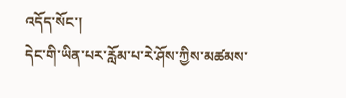འདོད་སོང་།
དེང་གི་ཡིན་པར་རློམ་པ་རེ་ཤོས་ཀྱིས་མཚམས་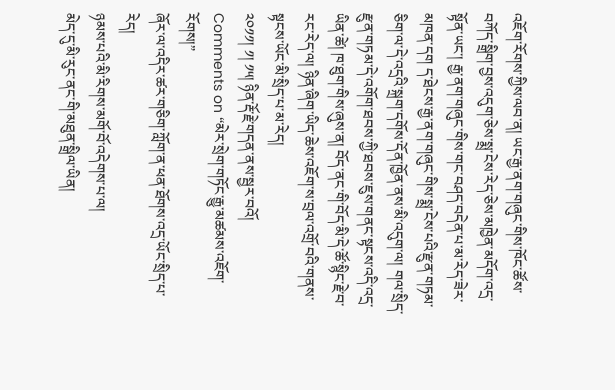འཇོག་རོགས་ཀྱིས་ལབ་ན། ཡང་རྒྱ་ནག་གཞུང་གིས་ཁོང་ཚོས་བཀོད་སྒྲིག་བྱས་འདུག་ཅེས་སྨྲ་ངེས་རེད་ཅེས་མཁྱེན་མདོག་འདྲ་སྟོན་ཡང་། རྒྱ་ནག་གཞུང་གིས་གང་བཤད་བདེན་པ་མ་རེད་ཟེར་མཁན་དག ད་ཐེངས་རྒྱ་ནག་གཞུང་གིས་སྨྲ་ངེས་པའི་རྫུན་གཏམ་ཅིག་ལ་དེ་འདྲའི་སྐྲག་དགོས་དོན་ཁྱོན་ནས་མི་འདུག་ལ། གལ་སྲིད་རྫུན་གཏམ་དེ་འགོག་ཐབས་ཀྱི་ཐབས་ཇུས་གནང་སྟངས་འདི་འདྲ་ཡིན་ཚེ། ཁ་ཐུག་གིས་ཞུས་ན། བོད་ནང་གི་བོད་མི་དེ་ཚོ་སྙིང་རྗེ་བ་རང་རེད་ལ། ཉིན་ཞིག་ཡིད་ཆེས་འཇོག་ས་བྲལ་འགྲོ་བའི་གནས་སྟངས་ཡོང་མི་སྲིད་པ་མ་རེད།
༢༠༡༡། ༡། ༡༥། ཉིན་རྡོ་རྗེ་གདན་ནས་སྦྱར་བའོ།
Comments on “མེར་སྲེག་གཏོང་རྒྱུ་མཚམས་འཇོག་རོགས།”
ཞོར་ལ་འདིར་ཚར་གཅིག་ཀློག་ན་ཕན་ཐོགས་འདྲ་ཡོང་སྲིད་པ་རེད།
ཉམས་པའི་མི་རིགས་མགོ་བོ་འདེགས་པ་ལ།
མེད་དུ་མི་རུང་ནང་གི་མཐུན་སྒྲིལ་ཡིན།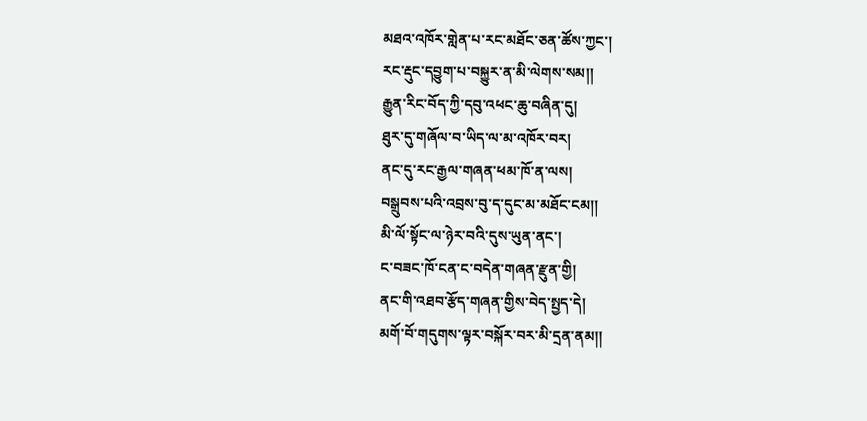མཐའ་འཁོར་གླེན་པ་རང་མཐོང་ཅན་ཚོས་ཀྱང་།
རང་རྡུང་དབྱུག་པ་བསྐྱུར་ན་མི་ལེགས་སམ།།
རྒྱུན་རིང་བོད་ཀྱི་དབུ་འཕང་ཆུ་བཞིན་དུ།
ཐུར་དུ་གཞོལ་བ་ཡིད་ལ་མ་འཁོར་བར།
ནང་དུ་རང་རྒྱལ་གཞན་ཕམ་ཁོ་ན་ལས།
བསྒྲུབས་པའི་འབྲས་བུ་ད་དུང་མ་མཐོང་ངམ།།
མི་ལོ་སྟོང་ལ་ཉེར་བའི་དུས་ཡུན་ནང་།
ང་བཟང་ཁོ་ངན་ང་བདེན་གཞན་རྫུན་གྱི།
ནང་གི་འཐབ་རྩོད་གཞན་གྱིས་བེད་སྤྱད་དེ།
མགོ་བོ་གདུགས་ལྟར་བསྐོར་བར་མི་དྲན་ནམ།།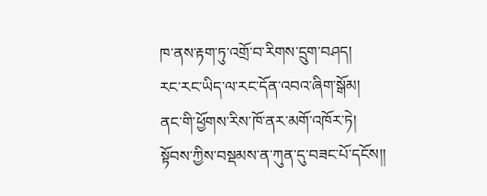ཁ་ནས་རྟག་ཏུ་འགྲོ་བ་རིགས་དྲུག་བཤད།
རང་རང་ཡིད་ལ་རང་དོན་འབའ་ཞིག་སྒོམ།
ནང་གི་ཕྱོགས་རིས་ཁོ་ནར་མགོ་འཁོར་ཏེ།
སྟོབས་ཀྱིས་བསྡམས་ན་ཀུན་དུ་བཟང་པོ་དངོས།།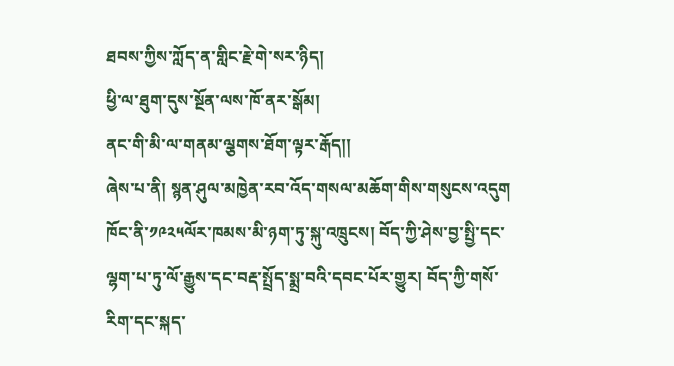ཐབས་ཀྱིས་ཀློད་ན་གླིང་རྗེ་གེ་སར་ཉིད།
ཕྱི་ལ་ཐུག་དུས་སྔོན་ལས་ཁོ་ནར་སྒོམ།
ནང་གི་མི་ལ་གནམ་ལྕགས་ཐོག་ལྟར་རྒོད།།
ཞེས་པ་ནི། སྙན་ཤུལ་མཁྱེན་རབ་འོད་གསལ་མཆོག་གིས་གསུངས་འདུག ཁོང་ནི་༡༩༢༥ལོར་ཁམས་མི་ཉག་ཏུ་སྐུ་འཁྲུངས། བོད་ཀྱི་ཤེས་བྱ་སྤྱི་དང་ལྷག་པ་ཏུ་ལོ་རྒྱུས་དང་བརྡ་སྤྲོད་སྨྲ་བའི་དབང་པོར་གྱུར། བོད་ཀྱི་གསོ་རིག་དང་སྐད་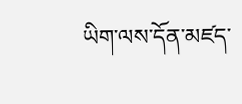ཡིག་ལས་དོན་མཛད་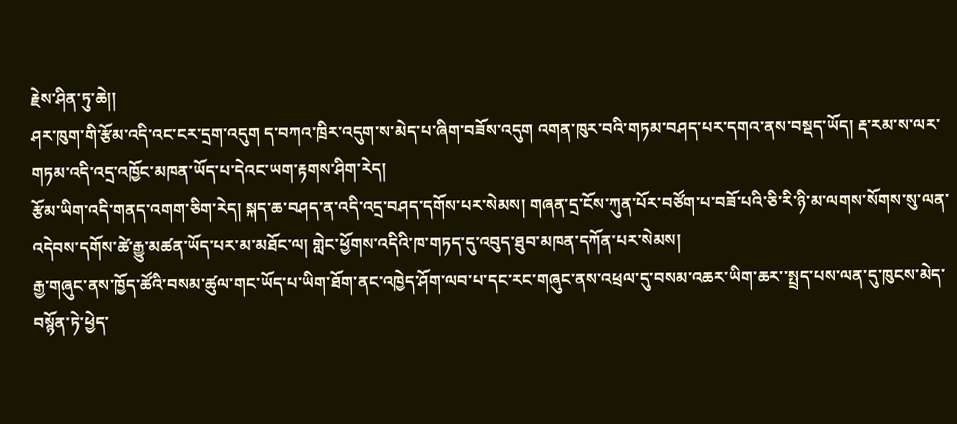རྗེས་ཤིན་ཏུ་ཆེ།།
ཤར་ཁུག་གི་རྩོམ་འདི་འང་ངར་དྲག་འདུག ད་བཀའ་ཁྲིར་འདུག་ས་མེད་པ་ཞིག་བཟོས་འདུག འགན་ཁུར་བའི་གཏམ་བཤད་པར་དགའ་ནས་བསྡད་ཡོད། རྡ་རམ་ས་ལར་གཏམ་འདི་འདྲ་འཁྱོང་མཁན་ཡོད་པ་དེའང་ཡག་རྟགས་ཤིག་རེད།
རྩོམ་ཡིག་འདི་གནད་འགག་ཅིག་རེད། སྐད་ཆ་བཤད་ན་འདི་འདྲ་བཤད་དགོས་པར་སེམས། གཞན་དྲ་ངོས་ཀུན་པོར་བཙོག་པ་བཟོ་པའི་ཅི་རི་ཉི་མ་ལགས་སོགས་སུ་ལན་འདེབས་དགོས་ཚེ་རྒྱུ་མཚན་ཡོད་པར་མ་མཐོང་ལ། གླེང་ཕྱོགས་འདིའི་ཁ་གཏད་དུ་འབུད་ཐུབ་མཁན་དཀོན་པར་སེམས།
རྒྱ་གཞུང་ནས་ཁྱོད་ཚོའི་བསམ་ཚུལ་གང་ཡོད་པ་ཡིག་ཐོག་ནང་འཁྱེད་ཤོག་ལབ་པ་དང་རང་གཞུང་ནས་འཕྲལ་དུ་བསམ་འཆར་ཡིག་ཆར་་སྤྲད་པས་ལན་དུ་ཁུངས་མེད་བསྙོན་ཏེ་ཕྱེད་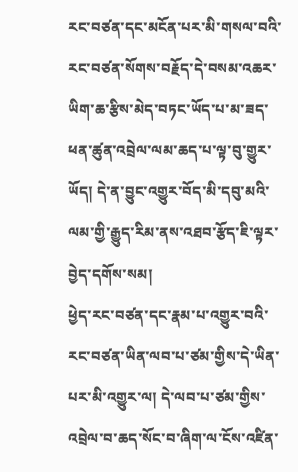རང་བཙན་དང་མངོན་པར་མི་གསལ་བའི་རང་བཙན་སོགས་བརྗོད་དེ་བསམ་འཆར་ཡིག་ཆ་རྩིས་མེད་བཏང་ཡོད་པ་མ་ཟད་ཕན་ཚུན་འབྲེལ་ལམ་ཆད་པ་ལྟ་བུ་གྱུར་ཡོད། དེ་ན་བྱུང་འགྱུར་བོད་མི་དབུ་མའི་ལམ་གྱི་རྒྱུད་རིམ་ནས་འཐབ་རྩོད་ཇི་ལྟར་བྱེད་དགོས་སམ།
ཕྱེད་རང་བཙན་དང་རྣམ་པ་འགྱུར་བའི་རང་བཙན་ཡིན་ལབ་པ་ཙམ་གྱིས་དེ་ཡིན་པར་མི་འགྱུར་ལ། དེ་ལབ་པ་ཙམ་གྱིས་འབྲེལ་བ་ཆད་སོང་བ་ཞིག་ལ་ངོས་འཛིན་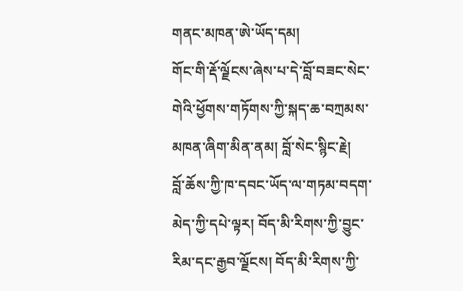གནང་མཁན་ཨེ་ཡོད་དམ།
གོང་གི་རྡོ་ལྗོངས་ཞེས་པ་དེ་བློ་བཟང་སེང་གེའི་ཕྱོགས་གཏོགས་ཀྱི་སྐད་ཆ་བཀྲམས་མཁན་ཞིག་མིན་ནམ། བློ་སེང་སྙིང་རྗེ།
བློ་ཆོས་ཀྱི་ཁ་དབང་ཡོད་ལ་གཏམ་བདག་མེད་ཀྱི་དཔེ་ལྟར། བོད་མི་རིགས་ཀྱི་བྱུང་རིམ་དང་རྒྱབ་ལྗོངས། བོད་མི་རིགས་ཀྱི་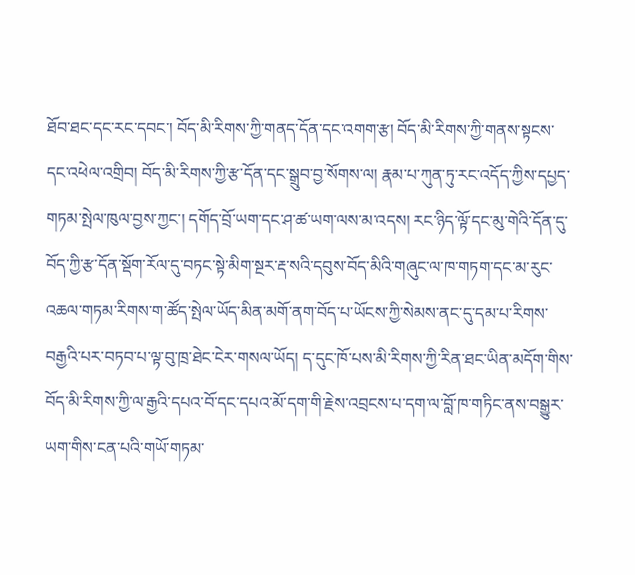ཐོབ་ཐང་དང་རང་དབང་། བོད་མི་རིགས་ཀྱི་གནད་དོན་དང་འགག་རྩ། བོད་མི་རིགས་ཀྱི་གནས་སྟངས་དང་འཕེལ་འགྲིབ། བོད་མི་རིགས་ཀྱི་རྩ་དོན་དང་སྒྲུབ་བྱ་སོགས་ལ། རྣམ་པ་ཀུན་ཏུ་རང་འདོད་ཀྱིས་དཔྱད་གཏམ་སྤེལ་ཁུལ་བྱས་ཀྱང་། དགོད་བྲོ་ཡག་དང་ཤ་ཚ་ཡག་ལས་མ་འདས། རང་ཉིད་ལྟོ་དང་མུ་གེའི་དོན་དུ་བོད་ཀྱི་རྩ་དོན་སྡོག་རོལ་དུ་བཏང་སྟེ་མིག་སྔར་རྡ་སའི་དབུས་བོད་མིའི་གཞུང་ལ་ཁ་གཏག་དང་མ་རུང་འཆལ་གཏམ་རིགས་ག་ཚོད་སྤེལ་ཡོད་མིན་མགོ་ནག་བོད་པ་ཡོངས་ཀྱི་སེམས་ནང་དུ་དམ་པ་རིགས་བརྒྱའི་པར་བཏབ་པ་ལྟ་བུ་ཁྲ་ཐེང་ངེར་གསལ་ཡོད། ད་དུང་ཁོ་པས་མི་རིགས་ཀྱི་རིན་ཐང་ཡིན་མདོག་གིས་བོད་མི་རིགས་ཀྱི་ལ་རྒྱའི་དཔའ་བོ་དང་དཔའ་མོ་དག་གི་རྗེས་འབྲངས་པ་དག་ལ་བློ་ཁ་གཏིང་ནས་བསྒྱུར་ཡག་གིས་ངན་པའི་གཡོ་གཏམ་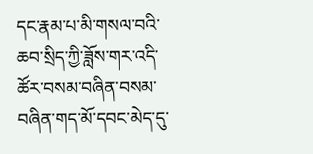དང་རྣམ་པ་མི་གསལ་བའི་ཆབ་སྲིད་ཀྱི་ཟློས་གར་འདི་ཚོར་བསམ་བཞིན་བསམ་བཞིན་གད་མོ་དབང་མེད་དུ་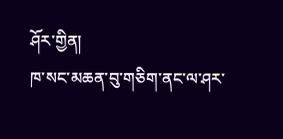ཤོར་གྱིན།
ཁ་སང་མཆན་བུ་གཅིག་ནང་ལ་ཤར་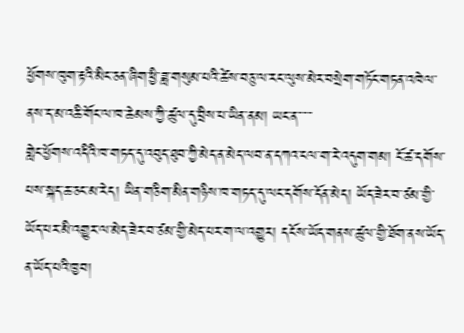ཕྱོགས་ཁུག་རྟའི་མིང་ཅན་ཞིག་ཕྱི་ཟླ་གསུམ་པའི་ཚེས་བཅུ་ལ་རང་ལུས་མེར་བསྲེག་གཏོང་གཏན་འཁེལ་ནས་ད་མ་འཆི་གོང་ལ་ཁ་ཆེམས་ཀྱི་ཚུལ་དུ་བྲིས་པ་ཡིན་ནམ། ཡང་ན་་་་་་
གླེང་ཕྱོགས་འདིའི་ཁ་གཏད་དུ་འབུད་ཐུབ་ཀྱི་མེད་ན་མེད་ལབ་ན་དཀའ་ངལ་ག་རེ་འདུག་གམ། ངོ་ཚ་དགོས་པས་སྐད་ཆ་ཅང་མ་རེད། ཡིན་གཅིག་མིན་གཉིས་ཁ་གཏད་དུ་ལང་དགོས་དོན་མེད། ཡོད་ཟེར་བ་ཙམ་གྱི་ཡོད་པར་མི་འགྱུར་ལ་མེད་ཟེར་བ་ཙམ་གྱི་མེད་པར་ག་ལ་འགྱུར། དངོས་ཡོད་གནས་ཚུལ་གྱི་ཐོག་ནས་ཡོད་ན་ཡོད་པའི་ཁྱབ།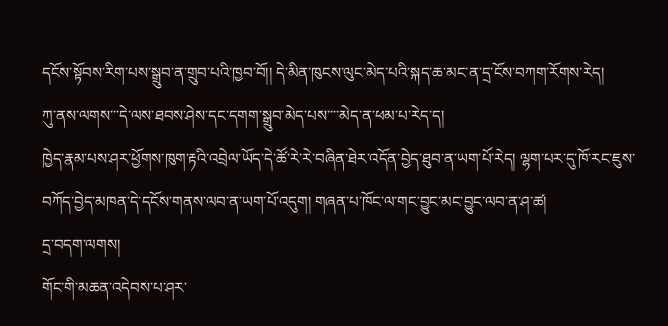དངོས་སྟོབས་རིག་པས་སྒྲུབ་ན་གྲུབ་པའི་ཁྱབ་བོ།། དེ་མིན་ཁུངས་ལུང་མེད་པའི་སྐད་ཆ་མང་ན་དྲ་ངོས་བཀག་རོགས་རེད།
ཀུ་ནས་ལགས་་་དེ་ལས་ཐབས་ཤེས་དང་དགག་སྒྲུབ་མེད་པས་་་་མེད་ན་ཕམ་པ་རེད་ད།
ཁྱེད་རྣམ་པས་ཤར་ཕྱོགས་ཁུག་རྟའི་འབྲེལ་ཡོད་དེ་ཚོ་རེ་རེ་བཞིན་ཐེར་འདོན་བྱེད་ཐུབ་ན་ཡག་པོ་རེད། ལྷག་པར་དུ་ཁོ་རང་ཇུས་བཀོད་བྱེད་མཁན་དེ་དངོས་གནས་ལབ་ན་ཡག་པོ་འདུག། གཞན་པ་ཁོང་ལ་གང་བྱུང་མང་བྱུང་ལབ་ན་ཤ་ཚ།
དྲ་བདག་ལགས།
གོང་གི་མཆན་འདེབས་པ་ཤར་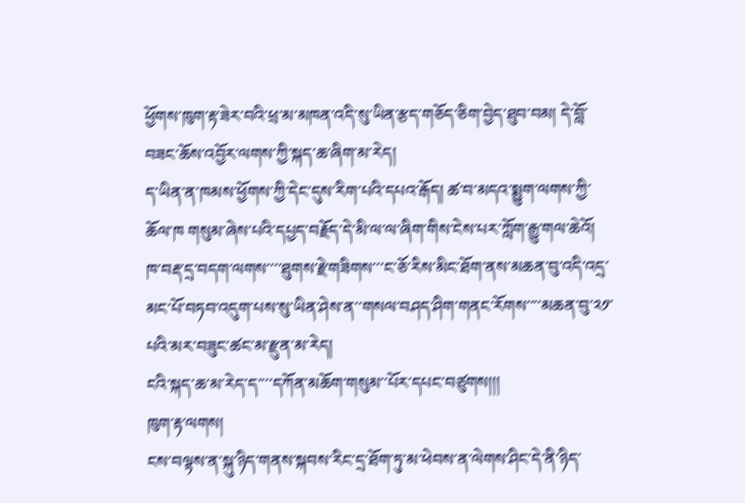ཕྱོགས་ཁུག་རྟ་ཟེར་བའི་ཕྲ་མ་མཁན་འདི་སུ་ཡིན་རྩད་གཅོད་ཅིག་བྱེད་ཐུབ་བམ། དེ་བློ་བཟང་ཆོས་འབྱོར་ལགས་ཀྱི་སྐད་ཆ་ཞིག་མ་རེད།
ད་ཡིན་ན་ཁམས་ཕྱོགས་ཀྱི་དེང་དུས་རིག་པའི་དཔའ་རྒོད། ཚ་བ་མདའ་སྨྱུག་ལགས་ཀྱི་ཆོལ་ཁ གསུམ་ཞེས་པའི་དཔྱད་བརྗོད་དེ་མི་ལ་ལ་ཞིག་གིས་ངེས་པར་ཀློག་རྒྱུ་གལ་ཆེའོ།
ཁ་བརྡ་དྲ་བདག་ལགས་་་་ཐུགས་རྗེ་གཟིགས་་་ང་ཅོ་རིས་མིང་ཐོག་ནས་མཆན་བུ་འདི་འདྲ་མང་པོ་བཏབ་འདུག་པས་སུ་ཡིན་ཤེས་ན་་གསལ་བཤད་ཤིག་གནང་རོགས་་་་མཆན་བུ་༢༡་པའི་མར་བཟུང་ཚང་མ་རྫུན་མ་རེད།
ངའི་སྐད་ཆ་མ་རེད་ད་་་་དཀོན་མཆོག་གསུམ་་པོར་དཔང་བཙུགས།།།
ཁུག་རྟ་ལགས།
ངས་བལྟས་ན་སྐུ་ཉིད་གནས་སྐབས་རིང་དྲ་ཐོག་ཏུ་མ་ཕེབས་ན་ལེགས་ཤིང་དེ་ནི་ཉིད་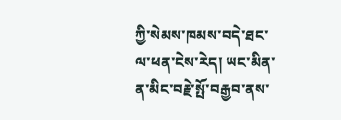ཀྱི་སེམས་ཁམས་བདེ་ཐང་ལ་ཕན་ངེས་རེད། ཡང་མིན་ན་མིང་བརྗེ་སྤོ་བརྒྱབ་ནས་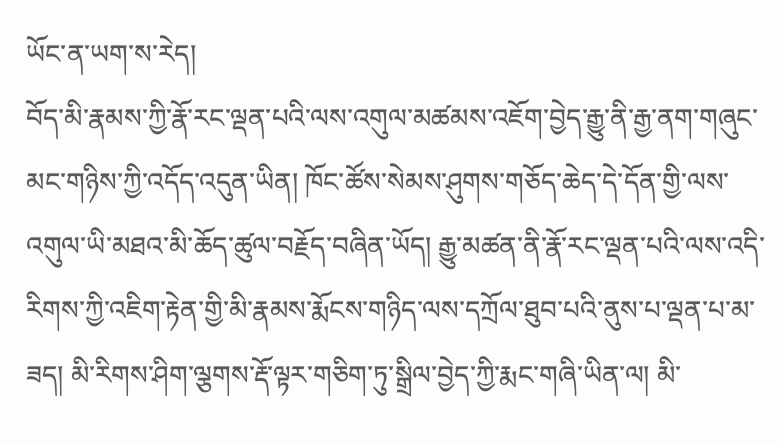ཡོང་ན་ཡག་ས་རེད།
བོད་མི་རྣམས་ཀྱི་རྣོ་རང་ལྡན་པའི་ལས་འགུལ་མཚམས་འཇོག་བྱེད་རྒྱུ་ནི་རྒྱ་ནག་གཞུང་མང་གཉིས་ཀྱི་འདོད་འདུན་ཡིན། ཁོང་ཚོས་སེམས་ཤུགས་གཅོད་ཆེད་དེ་དོན་གྱི་ལས་འགུལ་ཡི་མཐའ་མི་ཆོད་ཚུལ་བརྗོད་བཞིན་ཡོད། རྒྱུ་མཚན་ནི་རྣོ་རང་ལྡན་པའི་ལས་འདི་རིགས་ཀྱི་འཇིག་རྟེན་གྱི་མི་རྣམས་རྨོངས་གཉིད་ལས་དཀྲོལ་ཐུབ་པའི་ནུས་པ་ལྡན་པ་མ་ཟད། མི་རིགས་ཤིག་ལྕགས་རྡོ་ལྟར་གཅིག་ཏུ་སྒྲིལ་བྱེད་ཀྱི་རྨང་གཞི་ཡིན་ལ། མི་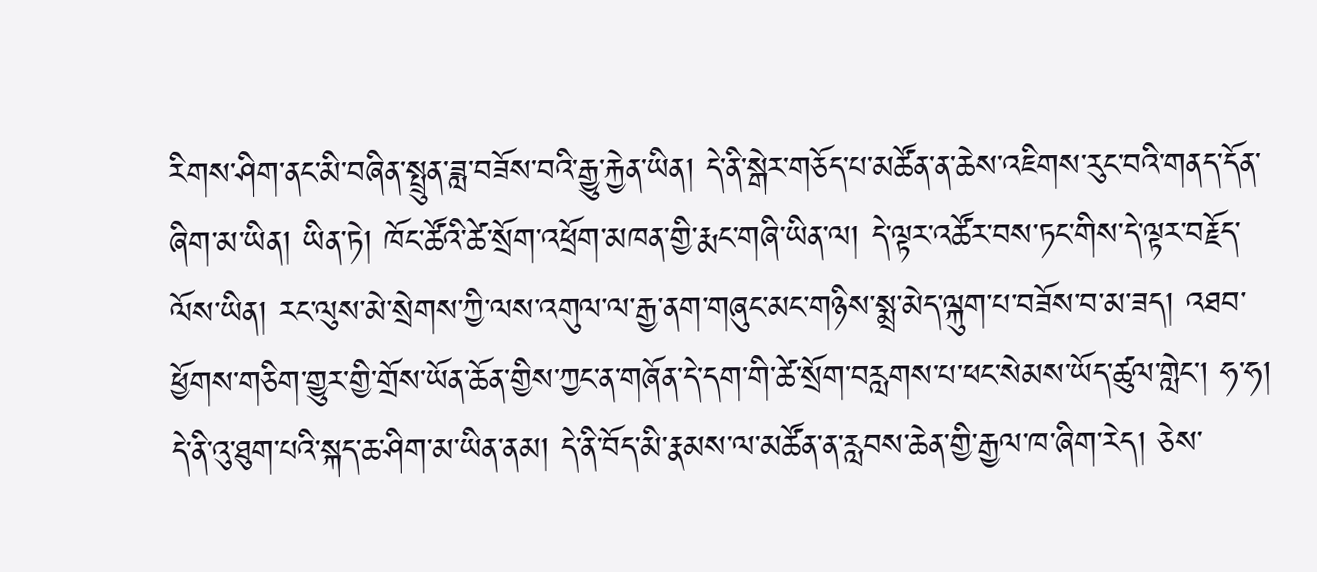རིགས་ཤིག་ནང་མི་བཞིན་སྤྲུན་ཟླ་བཟོས་བའི་རྒྱུ་རྐྱེན་ཡིན། དེ་ནི་སྒེར་གཅོད་པ་མཚོན་ན་ཆེས་འཇིགས་རུང་བའི་གནད་དོན་ཞིག་མ་ཡིན། ཡིན་ཏེ། ཁོང་ཚོའི་ཚེ་སྲོག་འཕྲོག་མཁན་གྱི་རྨང་གཞི་ཡིན་ལ། དེ་ལྟར་འཚོར་བས་ཏང་གིས་དེ་ལྟར་བརྗོད་ལོས་ཡིན། རང་ལུས་མེ་སྲེགས་ཀྱི་ལས་འགུལ་ལ་རྒྱ་ནག་གཞུང་མང་གཉིས་སྨྲ་མེད་ལྐུག་པ་བཟོས་བ་མ་ཟད། འཐབ་ཕྱོགས་གཅིག་གྱུར་གྱི་གྲོས་ཡོན་ཆོན་གྱིས་ཀྱང་ན་གཞོན་དེ་དག་གི་ཚེ་སྲོག་བརླགས་པ་ཕང་སེམས་ཡོད་ཚུལ་གླེང་། ཧ་ཧ། དེ་ནི་འུ་ཐུག་པའི་སྐད་ཆ་ཤིག་མ་ཡིན་ནམ། དེ་ནི་བོད་མི་རྣམས་ལ་མཚོན་ན་རླབས་ཆེན་གྱི་རྒྱལ་ཁ་ཞིག་རེད། ཅེས་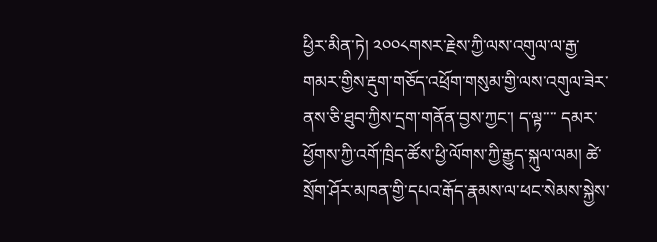ཕྱིར་མིན་ཏེ། ༢༠༠༨གསར་རྗེས་ཀྱི་ལས་འགུལ་ལ་རྒྱ་གམར་གྱིས་རྡུག་གཅོད་འཕྲོག་གསུམ་གྱི་ལས་འགུལ་ཟེར་ནས་ཅི་ཐུབ་ཀྱིས་དྲག་གནོན་བྱས་ཀྱང་། ད་ལྟ་་་་ དམར་ཕྱོགས་ཀྱི་འགོ་ཁྲིད་ཚོས་ཕྱི་ལོགས་ཀྱི་རྒྱུད་སྐུལ་ལམ། ཚེ་སྲོག་ཤོར་མཁན་གྱི་དཔའ་རྒོད་རྣམས་ལ་ཕང་སེམས་སྐྱེས་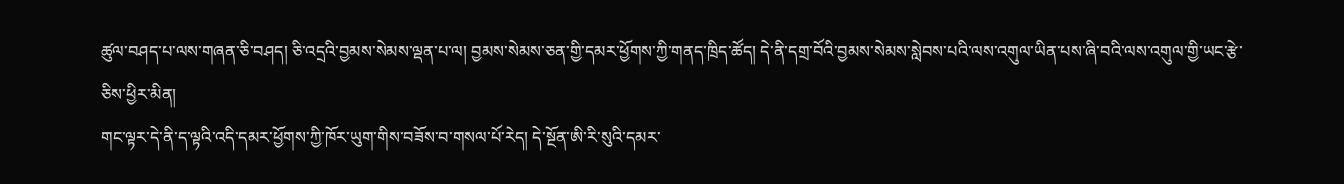ཚུལ་བཤད་པ་ལས་གཞན་ཅི་བཤད། ཅི་འདྲའི་བྱམས་སེམས་ལྡན་པ་ལ། བྱམས་སེམས་ཅན་གྱི་དམར་ཕྱོགས་ཀྱི་གནད་ཁྲིད་ཚོད། དེ་ནི་དགྲ་བོའི་བྱམས་སེམས་སླེབས་པའི་ལས་འགུལ་ཡིན་པས་ཞི་བའི་ལས་འགུལ་གྱི་ཡང་རྩེ་ཅིས་ཕྱིར་མིན།
གང་ལྟར་དེ་ནི་ད་ལྟའི་འདི་དམར་ཕྱོགས་ཀྱི་ཁོར་ཡུག་གིས་བཟོས་བ་གསལ་པོ་རེད། དེ་སྔོན་ཨི་རི་སུའི་དམར་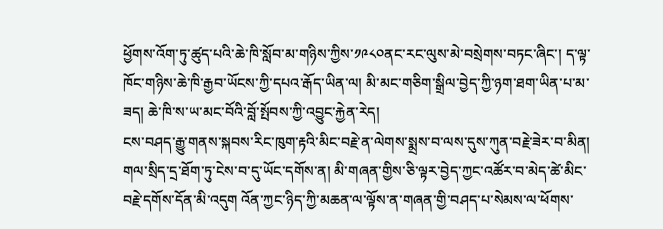ཕྱོགས་འོག་ཏུ་ཚུད་པའི་ཆེ་ཁི་སློབ་མ་གཉིས་ཀྱིས་༡༩༨༠ནང་རང་ལུས་མེ་བསྲེགས་བཏང་ཞིང་། ད་ལྟ་ཁོང་གཉིས་ཆེ་ཁི་རྒྱབ་ཡོངས་ཀྱི་དཔའ་རྒོད་ཡིན་ལ། མི་མང་གཅིག་སྒྲིལ་བྱེད་ཀྱི་ཉག་ཐག་ཡིན་པ་མ་ཟད། ཆེ་ཁི་ས་ཡ་མང་བོའི་བློ་སྤོབས་ཀྱི་འབྱུང་རྐྱེན་རེད།
ངས་བཤད་རྒྱུ་གནས་སྐབས་རིང་ཁུག་རྟའི་མིང་བརྗེ་ན་ལེགས་སྨྲས་བ་ལས་དུས་ཀུན་བརྗེ་ཟེར་བ་མིན། གལ་སྲིད་དྲ་ཐོག་ཏུ་ངེས་བ་དུ་ཡོང་དགོས་ན། མི་གཞན་གྱིས་ཅི་ལྟར་བྱེད་ཀྱང་འཚོར་བ་མེད་ཚེ་མིང་བརྗེ་དགོས་དོན་མི་འདུག འོན་ཀྱང་ཉིད་ཀྱི་མཆན་ལ་ལྟོས་ན་གཞན་གྱི་བཤད་པ་སེམས་ལ་ཕོགས་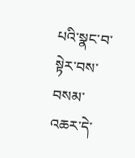པའི་སྣང་བ་སྟེར་བས་བསམ་འཆར་དེ་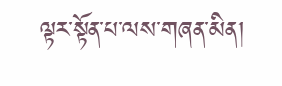ལྟར་སྟོན་པ་ལས་གཞན་མིན།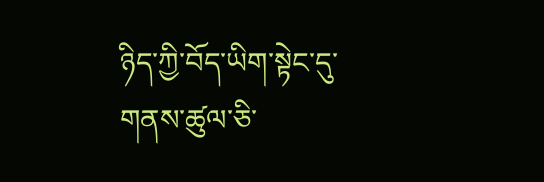ཉིད་ཀྱི་བོད་ཡིག་སྟེང་དུ་གནས་ཚུལ་ཅི་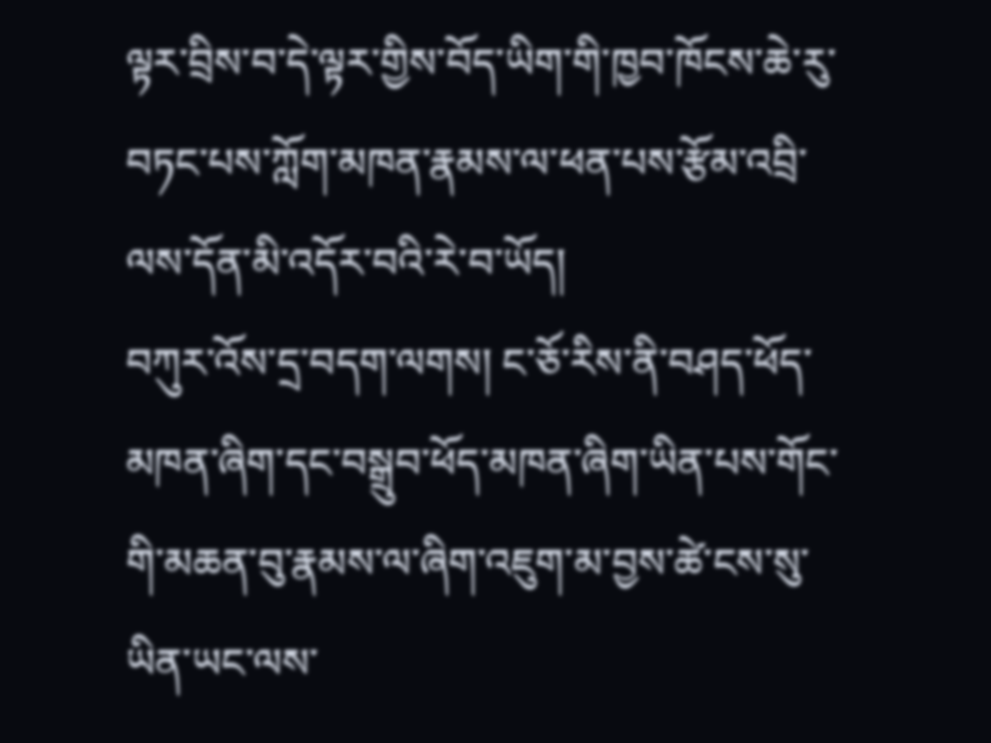ལྟར་བྲིས་བ་དེ་ལྟར་གྱིས་བོད་ཡིག་གི་ཁྱབ་ཁོངས་ཆེ་རུ་བཏང་པས་ཀློག་མཁན་རྣམས་ལ་ཕན་པས་རྩོམ་འབྲི་ལས་དོན་མི་འདོར་བའི་རེ་བ་ཡོད།
བཀུར་འོས་དྲ་བདག་ལགས། ང་ཅོ་རིས་ནི་བཤད་ཕོད་མཁན་ཞིག་དང་བསྒྲུབ་ཕོད་མཁན་ཞིག་ཡིན་པས་གོང་གི་མཆན་བུ་རྣམས་ལ་ཞིག་འཇུག་མ་བྱས་ཚེ་ངས་སུ་ཡིན་ཡང་ལས་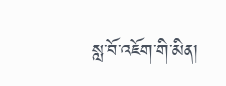སླ་བོ་འཇོག་གི་མིན།